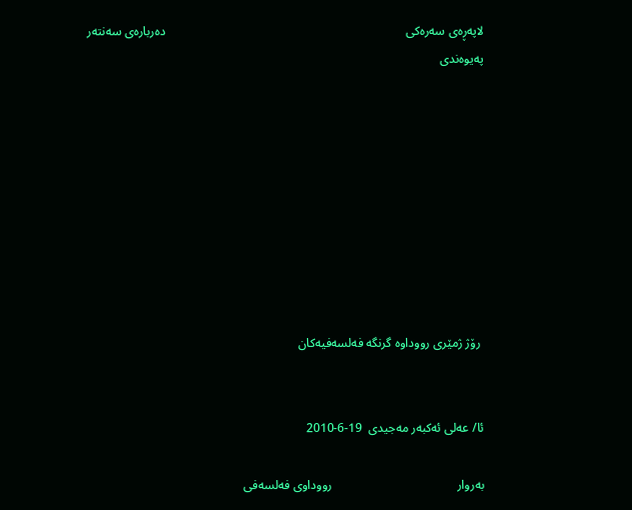لاپه‌ڕه‌ی سه‌ره‌كی                                                                             ده‌رباره‌ی سه‌نته‌ر                                                        په‌یوه‌ندى









 رۆژ ژمێری رووداوه‌ گرنگه‌ فه‌لسه‌فیه‌كان


ئا/ عه‌لی ئه‌كبه‌ر مه‌جیدی  19-6-2010

به‌روار                                        رووداوی فه‌لسه‌فی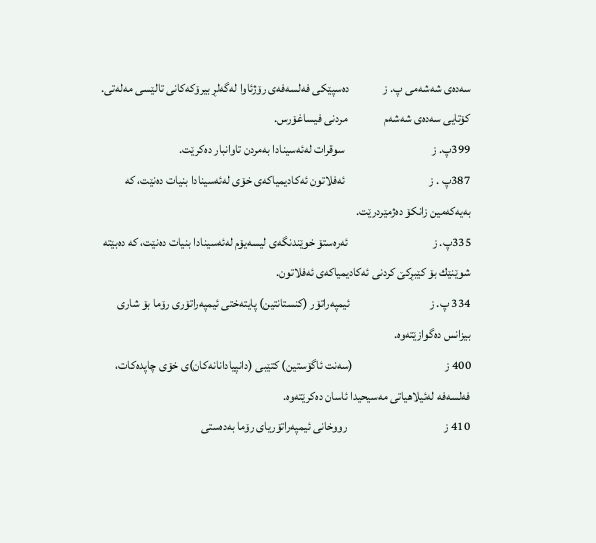سه‌ده‌ی شه‌شه‌می پ. ز              ده‌سپێكی فه‌لسه‌فه‌ی رۆژئاوا له‌گه‌لڕ بیرۆكه‌كانی تالێسی مه‌له‌تی.
كۆتایی سه‌ده‌ی شه‌شه‌م               مردنی فیساغۆرس.
399پ. ز                                    سوقرات له‌ئه‌سینادا به‌مردن تاوانبار ده‌كرێت.
387پ . ز                                   ئه‌فلاتون ئه‌كادیمیاكه‌ی خۆی له‌ئه‌سینادا بنیات ده‌نێت، كه‌ به‌یه‌كه‌مین زانكۆ ده‌ژمێردرێت.
335پ. ز                                   ئه‌ره‌ستۆ خوێندنگه‌ی لیسه‌یۆم له‌ئه‌سینادا بنیات ده‌نێت، كه‌ ده‌بێته‌ شوێنێك بۆ كێبڕكێ كردنی ئه‌كادیمیاكه‌ی ئه‌فلاتون.
334 پ. ز                                 ئیمپه‌راتۆر (كنستانتین) پایته‌ختی ئیمپه‌راتۆری رۆما بۆ شاری بیزانس ده‌گوازێته‌وه‌.
400 ز                                      (سه‌نت ئاگۆستین) كتێبی (دانپیادانانه‌كان)ی خۆی چاپده‌كات، فه‌لسه‌فه‌ له‌ئیلاهیاتی مه‌سیحیدا ئاسان ده‌كرێته‌وه‌.
410 ز                                        رووخانی ئیمپه‌راتۆریای رۆما به‌ده‌ستی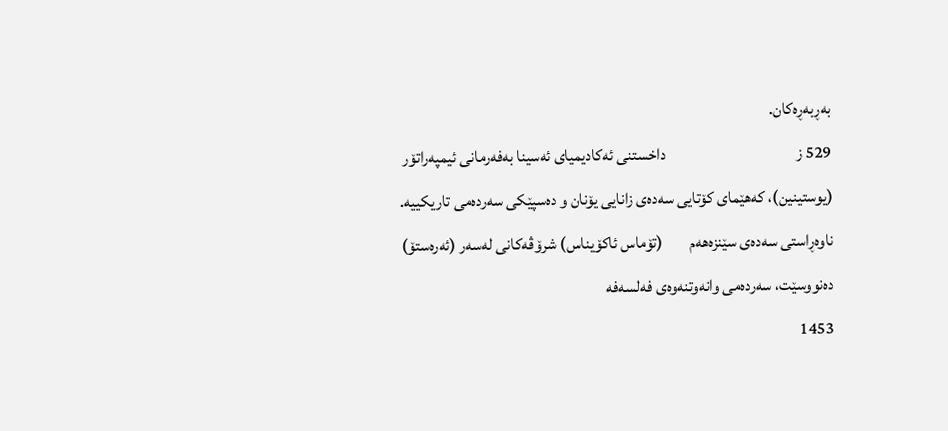به‌ڕبه‌ڕه‌كان.
529 ز                                       داخستنی ئه‌كادیمیای ئه‌سینا به‌فه‌رمانی ئیمپه‌راتۆر (یوستینین)، كه‌هێمای كۆتایی سه‌ده‌ی زانایی یۆنان و ده‌سپێكی سه‌رده‌می تاریكییه‌.
ناوه‌ڕاستی سه‌ده‌ی سێنزه‌هه‌م        (تۆماس ئاكۆیناس) شرۆڤه‌كانی له‌سه‌ر (ئه‌ره‌ستۆ) ده‌نووسێت، سه‌رده‌می وانه‌وتنه‌وه‌ی فه‌لسه‌فه‌
1453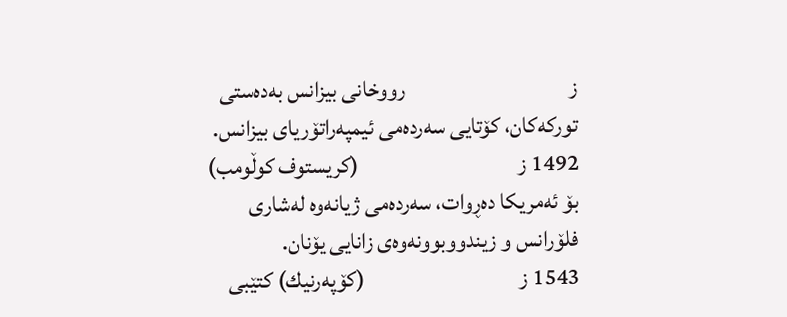ز                                    رووخانی بیزانس به‌ده‌ستی توركه‌كان، كۆتایی سه‌رده‌می ئیمپه‌راتۆریای بیزانس.
1492 ز                                   (كریستوف كوڵومب) بۆ ئه‌مریكا ده‌ڕوات، سه‌رده‌می ژیانه‌وه‌ له‌شاری فلۆرانس و زیندووبوونه‌وه‌ی زانایی یۆنان.
1543 ز                                  (كۆپه‌رنیك) كتێبی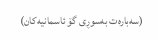(سه‌باره‌ت به‌سوڕی گۆ ئاسمانیه‌كان)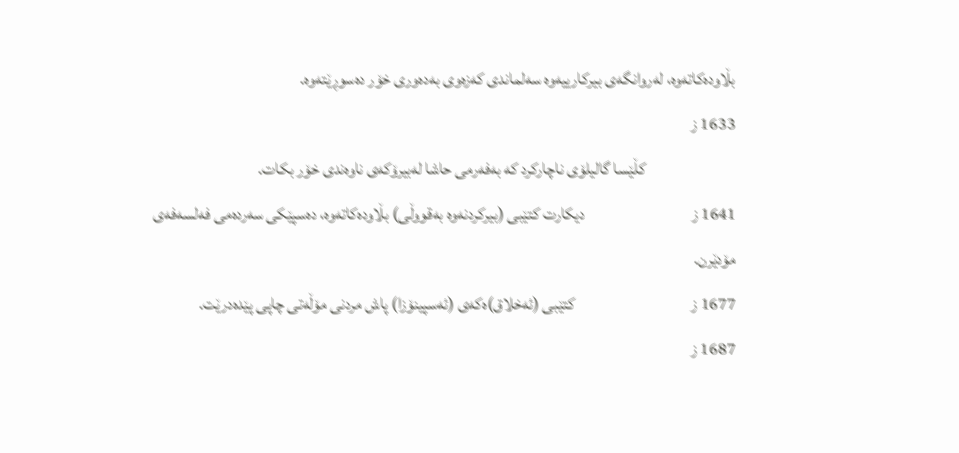بڵاوده‌كاته‌وه‌، له‌روانگه‌ی بیركارییه‌وه‌ سه‌لماندی كه‌زه‌وی به‌ده‌وری خۆر ده‌سوڕێته‌وه‌.
1633 ز
                           كڵێسا گالیلۆی ناچاركرد كه‌ به‌فه‌رمی حاشا له‌بیرۆكه‌ی ناوه‌ندی خۆر بكات.
1641 ز                                دیكارت كتێبی (بیركردنه‌وه‌ به‌قووڵی) بڵاوده‌كاته‌وه‌، ده‌سپێكی سه‌رده‌می فه‌لسه‌فه‌ی مۆدێرن.
1677 ز                                   كتێبی (ئه‌خلاق)ه‌كه‌ی (ئه‌سپینۆزا) پاش مردنی مۆڵه‌تی چاپی پێده‌درێت.
1687 ز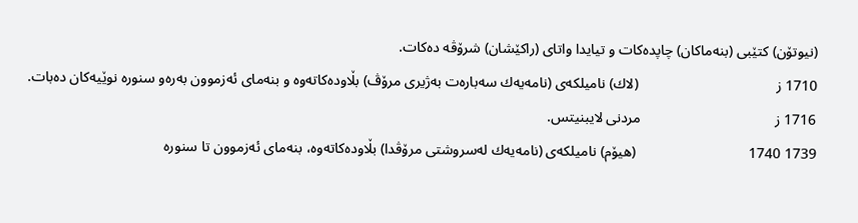(نیوتۆن) كتێبی (بنه‌ماكان) چاپده‌كات و تیایدا واتای (راكێشان) شرۆڤه‌ ده‌كات.
1710 ز                                      (لاك) نامیلكه‌ی (نامه‌یه‌ك سه‌باره‌ت به‌ژیری مرۆڤ) بڵاوده‌كاته‌وه‌ و بنه‌مای ئه‌زموون به‌ره‌و سنوره‌ نوێیه‌كان ده‌بات.
1716 ز                                     مردنی لایبنیتس.
1739 1740                               (هیۆم) نامیلكه‌ی (نامه‌یه‌ك له‌سروشتی مرۆڤدا) بڵاوده‌كاته‌وه‌، بنه‌مای ئه‌زموون تا سنوره‌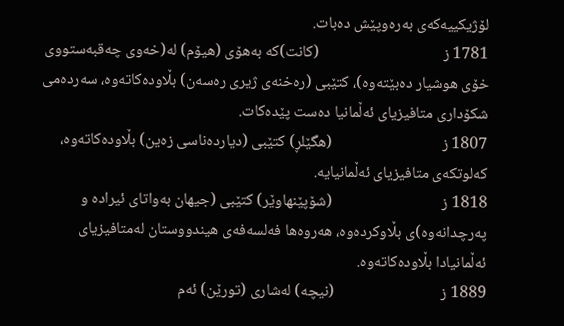لۆژیكییه‌كه‌ی به‌ره‌وپێش ده‌بات.
1781 ز                                   (كانت)كه‌ به‌هۆی (هیۆم) له‌(خه‌وی چه‌قبه‌ستووی خۆی هوشیار ده‌بێته‌وه‌)، كتێبی (ره‌خنه‌ی ژیری ره‌سه‌ن) بڵاوده‌كاته‌وه‌، سه‌رده‌می شكۆداری متافیزیای ئه‌ڵمانیا ده‌ست پێده‌كات.
1807 ز                               (هگێلڕ) كتێبی (دیارده‌ناسی زه‌ین) بڵاوده‌كاته‌وه‌، كه‌لوتكه‌ی متافیزیای ئه‌ڵمانیایه‌.
1818 ز                               (شۆپێنهاوێر) كتێبی (جیهان به‌واتای ئیراده‌ و په‌رچدانه‌وه‌)ی بڵاوكرده‌وه‌، هه‌روه‌ها فه‌لسه‌فه‌ی هیندووستان له‌متافیزیای ئه‌ڵمانیادا بڵاوده‌كاته‌وه‌.
1889 ز                              (نیچه‌) له‌شاری (تورێن) ئه‌م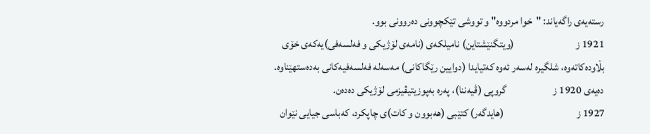رسته‌یه‌ی راگه‌یاند: "خوا مردووه‌" و تووشی تێكچوونی ده‌روونی بوو.
1921 ز                             (ویتگنێشتاین) نامیلكه‌ی (نامه‌ی لۆژیكی و فه‌لسه‌فی)یه‌كه‌ی خۆی بڵاوده‌كاته‌وه‌، شلگیره‌ له‌سه‌ر ئه‌وه‌ كه‌تیایدا (دوایین رێگاكانی) مه‌سه‌له‌ فه‌لسه‌فیه‌كانی به‌ده‌ستهێناوه‌.
ده‌یه‌ی 1920 ز                      گروپی (ڤیه‌ننا)، په‌ره‌ به‌پوزیتیڤیزمی لۆژیكی ده‌ده‌ن.
1927 ز                                  (هایدگه‌ر) كتێبی (هه‌بوون و كات)ی چاپكرد، كه‌باسی جیایی نێوان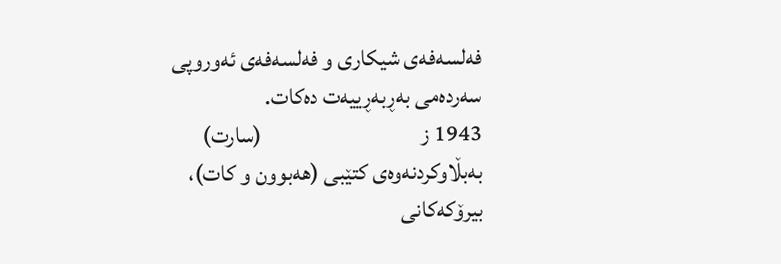فه‌لسه‌فه‌ی شیكاری و فه‌لسه‌فه‌ی ئه‌وروپی سه‌رده‌می به‌ڕبه‌ڕییه‌ت ده‌كات.
1943 ز                                   (سارت) به‌بڵاوكردنه‌وه‌ی كتێبی (هه‌بوون و كات)، بیرۆكه‌كانی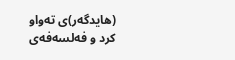(هایدگه‌ر)ی ته‌واو كرد و فه‌لسه‌فه‌ی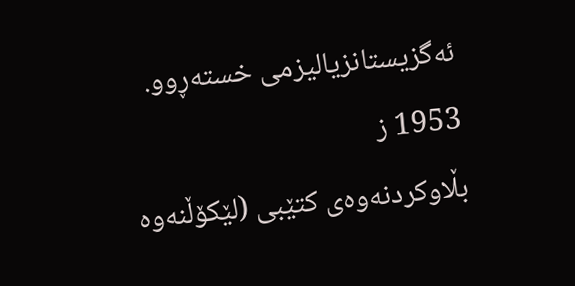ئه‌گزیستانزیالیزمی خسته‌ڕوو.
1953 ز                                 بڵاوكردنه‌وه‌ی كتێبی (لێكۆڵنه‌وه‌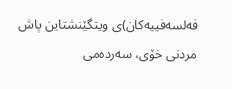فه‌لسه‌فییه‌كان)ی ویتگێنشتاین پاش مردنی خۆی، سه‌رده‌می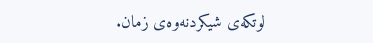لوتكه‌ی شیكردنه‌وه‌ی زمان.